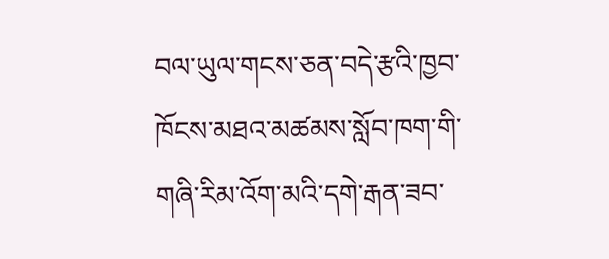བལ་ཡུལ་གངས་ཅན་བདེ་རྩའི་ཁྱབ་ཁོངས་མཐའ་མཚམས་སློབ་ཁག་གི་གཞི་རིམ་འོག་མའི་དགེ་རྒན་ཟབ་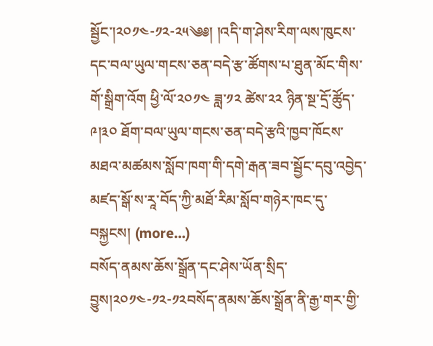སྦྱོང་།༢༠༡༤-༡༢-༢༥༄༅། །འདི་ག་ཤེས་རིག་ལས་ཁུངས་དང་བལ་ཡུལ་གངས་ཅན་བདེ་རྩ་ཚོགས་པ་ཐུན་མོང་གིས་གོ་སྒྲིག་འོག ཕྱི་ལོ་༢༠༡༤ ཟླ་༡༢ ཚེས་༢༢ ཉིན་སྔ་དྲོ་ཚོུད་༩།༣༠ ཐོག་བལ་ཡུལ་གངས་ཅན་བདེ་རྩའི་ཁྱབ་ཁོངས་མཐའ་མཚམས་སློབ་ཁག་གི་དགེ་རྒན་ཟབ་སྦྱོང་དབུ་འབྱེད་མཛད་སྒོ་ས་རཱ་བོད་ཀྱི་མཐོ་རིམ་སློབ་གཉེར་ཁང་དུ་བསྐྱངས། (more…)
བསོད་ནམས་ཆོས་སྒྲོན་དང་ཤེས་ཡོན་སྲིད་བྱུས།༢༠༡༤-༡༢-༡༢བསོད་ནམས་ཆོས་སྒྲོན་ནི་རྒྱ་གར་གྱི་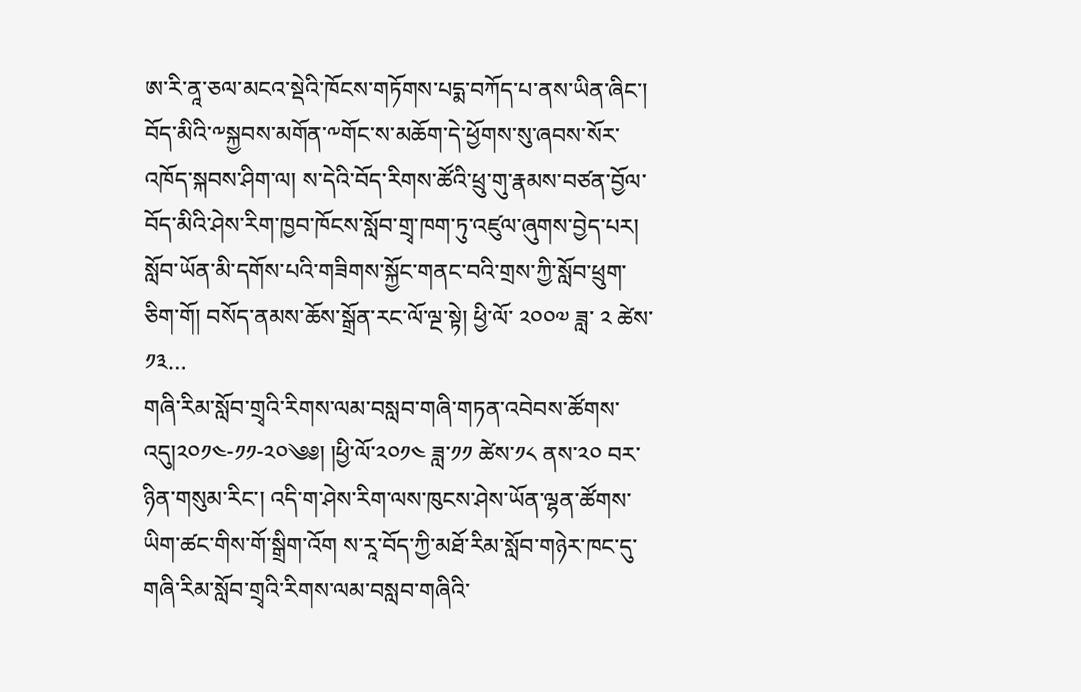ཨ་རི་ནཱ་ཅལ་མངའ་སྡེའི་ཁོངས་གཏོགས་པདྨ་བཀོད་པ་ནས་ཡིན་ཞིང་། བོད་མིའི་༸སྐྱབས་མགོན་༸གོང་ས་མཆོག་དེ་ཕྱོགས་སུ་ཞབས་སོར་འཁོད་སྐབས་ཤིག་ལ། ས་དེའི་བོད་རིགས་ཚོའི་ཕྲུ་གུ་རྣམས་བཙན་བྱོལ་བོད་མིའི་ཤེས་རིག་ཁྱབ་ཁོངས་སློབ་གྲྭ་ཁག་ཏུ་འཛུལ་ཞུགས་བྱེད་པར། སློབ་ཡོན་མི་དགོས་པའི་གཟིགས་སྐྱོང་གནང་བའི་གྲས་ཀྱི་སློབ་ཕྲུག་ཅིག་གོ། བསོད་ནམས་ཆོས་སྒྲོན་རང་ལོ་ལྔ་སྟེ། ཕྱི་ལོ་ ༢༠༠༧ ཟླ་ ༢ ཚེས་ ༡༣…
གཞི་རིམ་སློབ་གྲྭའི་རིགས་ལམ་བསླབ་གཞི་གཏན་འབེབས་ཚོགས་འདུ།༢༠༡༤-༡༡-༢༠༄༅། །ཕྱི་ལོ་༢༠༡༤ ཟླ་༡༡ ཚེས་༡༨ ནས་༢༠ བར་ཉིན་གསུམ་རིང་། འདི་ག་ཤེས་རིག་ལས་ཁུངས་ཤེས་ཡོན་ལྷན་ཚོགས་ཡིག་ཚང་གིས་གོ་སྒྲིག་འོག ས་རཱ་བོད་ཀྱི་མཐོ་རིམ་སློབ་གཉེར་ཁང་དུ་གཞི་རིམ་སློབ་གྲྭའི་རིགས་ལམ་བསླབ་གཞིའི་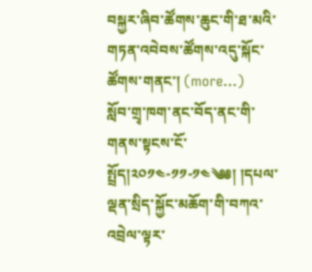བསྐྱར་ཞིབ་ཚོགས་ཆུང་གི་ཐ་མའི་གཏན་འབེབས་ཚོགས་འདུ་སྐོང་ཚོགས་གནང་། (more…)
སློབ་གྲྭ་ཁག་ནང་བོད་ནང་གི་གནས་སྟངས་ངོ་སྤྲོད།༢༠༡༤-༡༡-༡༤༄༅། །དཔལ་ལྡན་སྲིད་སྐྱོང་མཆོག་གི་བཀའ་འབྲེལ་ལྟར་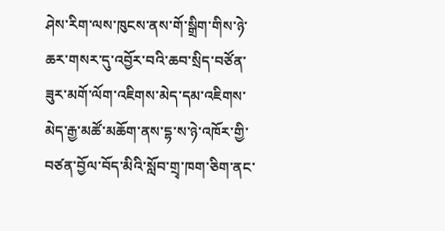ཤེས་རིག་ལས་ཁུངས་ནས་གོ་སྒྲིག་གིས་ཉེ་ཆར་གསར་དུ་འབྱོར་བའི་ཆབ་སྲིད་བཙོན་ཟུར་མགོ་ལོག་འཇིགས་མེད་དམ་འཇིགས་མེད་རྒྱ་མཚོ་མཆོག་ནས་དྷ་ས་ཉེ་འཁོར་གྱི་བཙན་བྱོལ་བོད་མིའི་སློབ་གྲྭ་ཁག་ཅིག་ནང་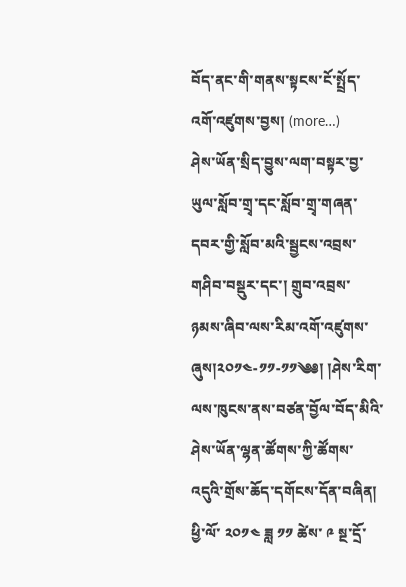བོད་ནང་གི་གནས་སྟངས་ངོ་སྤྲོད་འགོ་འཛུགས་བྱས། (more…)
ཤེས་ཡོན་སྲིད་བྱུས་ལག་བསྟར་བྱ་ཡུལ་སློབ་གྲྭ་དང་སློབ་གྲྭ་གཞན་དབར་གྱི་སློབ་མའི་སྦྱངས་འབྲས་གཤིབ་བསྡུར་དང་། གྲུབ་འབྲས་ཉམས་ཞིབ་ལས་རིམ་འགོ་འཛུགས་ཞུས།༢༠༡༤-༡༡-༡༡༄༅། །ཤེས་རིག་ལས་ཁུངས་ནས་བཙན་བྱོལ་བོད་མིའི་ཤེས་ཡོན་ལྷན་ཚོགས་ཀྱི་ཚོགས་འདུའི་གྲོས་ཆོད་དགོངས་དོན་བཞིན། ཕྱི་ལོ་ ༢༠༡༤ ཟླ ༡༡ ཚེས་ ༩ སྔ་དྲོ་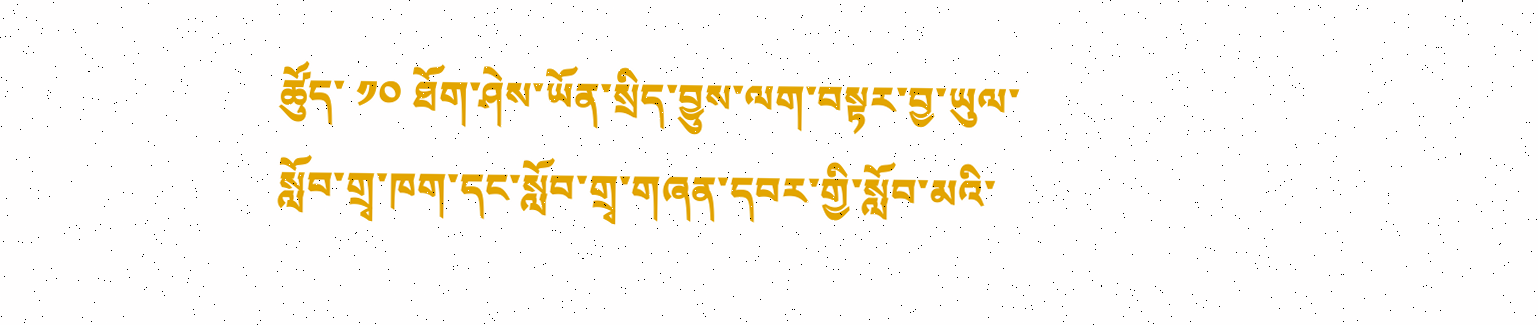ཚོུད་ ༡༠ ཐོག་ཤེས་ཡོན་སྲིད་བྱུས་ལག་བསྟར་བྱ་ཡུལ་སློབ་གྲྭ་ཁག་དང་སློབ་གྲྭ་གཞན་དབར་གྱི་སློབ་མའི་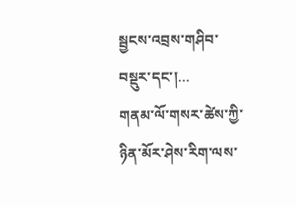སྦྱངས་འབྲས་གཤིབ་བསྡུར་དང་།…
གནམ་ལོ་གསར་ཚེས་ཀྱི་ཉིན་མོར་ཤེས་རིག་ལས་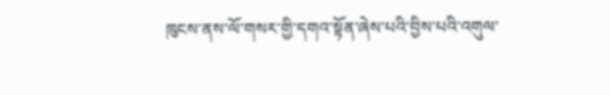ཁུངས་ནས་ལོ་གསར་གྱི་དགའ་སྟོན་ཞེས་པའི་བྱིས་པའི་འགུལ་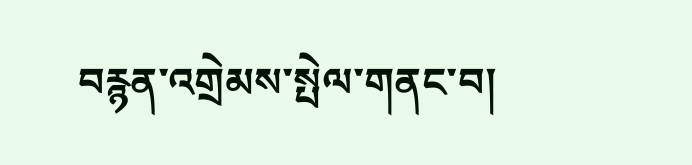བརྙན་འགྲེམས་སྤེལ་གནང་བ།